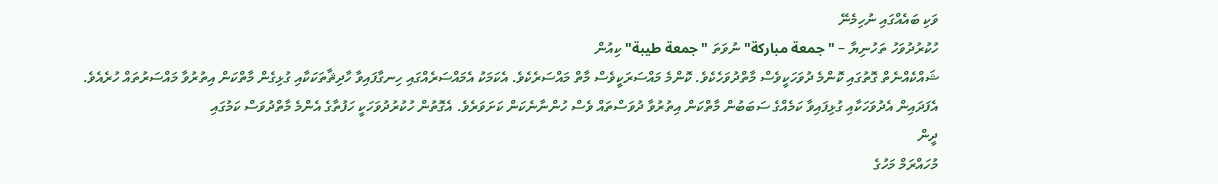ވަކި ބައެއްގައި ނުހިމެނޭ
ހުކުރުދުވަހު ތަހުނިޔާ – "جمعة مباركة" ނުވަތަ "جمعة طيبة" ކިއުން
ޝައްކެއްނެތް ގޮތުގައި ކޮންމެ ދުވަހަކީވެސް މާތްދުވަހެކެވެ. ކޮންމެ މައްސަރަކީވެސް މާތް މައްސަރެކެވެ. އެކަމަކު އެމައްސަރެއްގައި ހިނގާފައިވާ ހާދިޘާތަކަކާއި ގުޅިގެން މާތްކަން އިތުރުވާ މައްސަރުތައް ހުރެއެވެ. އެފަދައިން އެދުވަހަކާއި ގުޅިފައިވާ ކަމެއްގެ ސަބަބުން މާތްކަން އިތުރުވާ ދުވަސްތައް ވެސް ހުންނާނެކަން ކަށަވަރެވެ. އެގޮތުން ހުކުރުދުވަހަކީ ހަފުތާގެ އެންމެ މާތްދުވަސް ކަމުގައި
ދީން
މުހައްރަމް މަހުގެ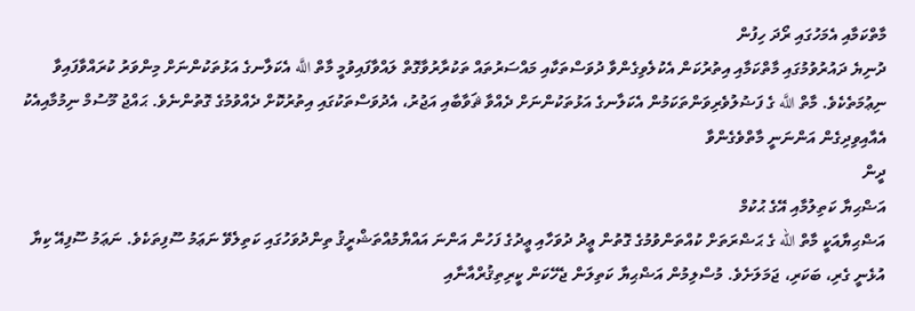މާތްކަމާއި އެމަހުގައި ރޯދަ ހިފުން
ދުނިޔެ ދައުރުވުމުގައި މާތްކަމާއި އިތުރުކަން އެކުލެވިގެންވާ ދުވަސްތަކާއި މައްސަރުތައް ތަކުރާރުވާގޮތް ލައްވާފައިވުމީ މާތް اللَّه އެކަލާނގެ އަޅުތަކުންނަށް މިންވަރު ކުރައްވާފައިވާ ނިޢުމަތެކެވެ. މާތް اللَّه ގެ ފަޟުލުވެރިވަންތަކަމުން އެކަލާނގެ އަޅުތަކުންނަށް ދެއްވާ ޘަވާބާއި އަޖުރު، އެދުވަސްތަކުގައި އިތުރުކޮށް ދެއްވުމުގެ ގޮތުންނެވެ. ޙައްޖު މޫސުމް ނިމުމާއިއެކު އެއާއިވިދިގެން އަންނަނީ މާތްވެގެންވާ
ދީން
އަޟްޙިޔާ ކަތިލުމާއި އޭގެ ޙުކުމް
އަޟްޙިޔާއަކީ މާތް الله ގެ ޙަޟްރަތަށް ކުއްތަންވުމުގެ ގޮތުން ޢީދު ދުވަހާއި ޢީދުގެ ފަހުން އަންނަ އައްޔާމުއްތަޝްރީޤު ތިންދުވަހުގައި ކަތިލެވޭ ނަޢަމު ސޫފިތަކެވެ. ނަޢަމު ސޫފިއޭ ކިޔާ އުޅެނީ ގެރި، ބަކަރި، ޖަމަލަށެވެ. މުސްލިމުން އަޟްޙިޔާ ކަތިލަން ޖެހޭކަން ކީރިތިޤުރްއާނާއި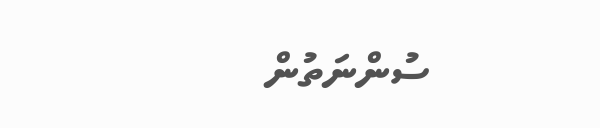ސުންނަތުން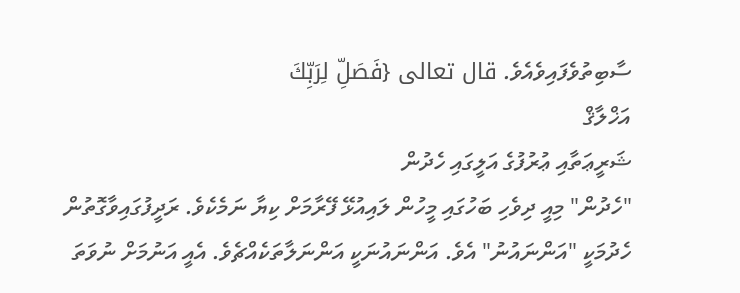ސާބިތުވެފައިވެއެވެ. قال تعالى {فَصَلِّ لِرَبِّكَ
އަޚްލާޤް
ޝަރީޢަތާއި ޢުރުފުގެ އަލީގައި ހެދުން
"ހެދުން" މިއީ ދިވެހި ބަހުގައި މީހުން ލައިއުޅޭ ފޭރާމަށް ކިޔާ ނަމެކެވެ. ރަދީފުގައިވާގޮތުން ހެދުމަކީ "އަންނައުނު" އެވެ. އަންނައުނަކީ އަންނަލާތަކެއްޗެވެ. އެއީ އަނުމަށް ނުވަތަ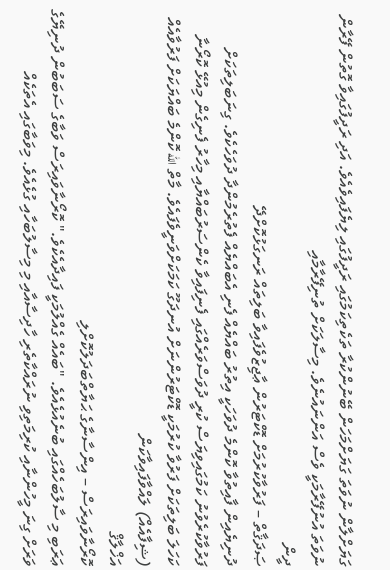ގަޔަށްލާން ނުވަތަ ގަޔަށްމަހަން ބޭނުންކުރާ ތަކެތިކަމުގައި ރަދީފުގައި ލިޔެފައިވެއެވެ. އަދި ރަދީފުގައިވާ ގޮތުން ފޭރާން ނުވަތަ އުނުފޭރާމަކީ ވެސް އަންނައުނެވެ. މިސާލަކަށް ތުނިފޭރާމާއި
ދީން
ޞަދަޤާތް – ފަރުވާކުރުމަށް ޑޮކްޓަރުން ޢާޖިޒުވެފައިވާ ބަލިތައް ރަނގަޅުކޮށްދޭ
ދުނިޔެއިން ފާއިތުވާ ކޮންމެ ދުވަހަކީ އިތުރު ބައްޔެއް ފެނި އެބައްޔެއް ފެތުރެމުންދާ ދުވަހެކެވެ. ގިނަބަލިތަކަށް ފަރުވާކުރެވުނު ކަމުގައިވިޔަސް ކުރީ ދުވަސްވަރެއްގައި ފެނިފައިވާ ކެންސަރުބައްޔާއި މިހާރު ފެނިގެން މިއުޅޭ ކޮރޯނާ ކަހަލަ ބަލިތަކަށް ފަރުވާ ކުރުމަކީ ޑޮކްޓަރުންނަށް އުނދަގޫ ކަމަކަށްވަނީވެފައެވެ. މާތް الله ކޮންމެ ބައްޔަކަށް ފަރުވާއެއް (ޝިފާއެއް) ލައްވާފައިވާކަން
އަޚްލާޤް
ކޮރޯނާވައިރަސް – އިންސާނާގެ ޙަޔާތްބަދަލުކޮށްލި
ޢަރަބި މި ސާލުބަހެއްގައި ބުނެއުޅެއެވެ. "ބައެއް ގެއްލުމަކީ ފައިދާއެކެވެ." ކޮރޯނާވައިރަސް ވަބާގެ ސަބަބުން ދުނިޔޭގެ ވަރަށް ގިނަ މީހުންނާއި ކުރިމަތިވި ނުރައްކާތެރި ހާދިސާއާއި މި މިސާލުބަހާއި ގުޅެއެވެ. މިވަބާގައި އެތަކެއް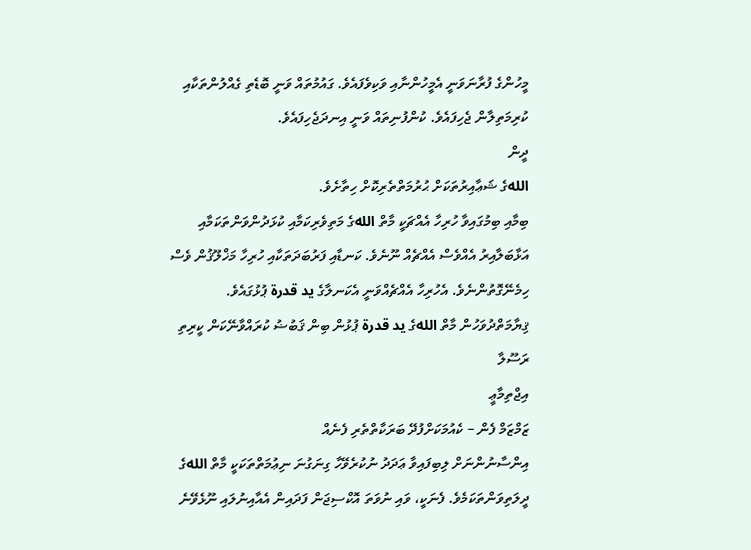މީހުންގެ ފުރާނަވަނީ އެމީހުންނާއި ވަކިވެފައެވެ. ގައުމުތައް ވަނީ ބޮޑެތި ގެއްލުންތަކާއި ކުރިމަތިލާން ޖެހިފައެވެ. ކުންފުނިތައް ވަނީ އިނދަޖެހިފައެވެ.
ދީން
اللهގެ ޝަޢާއިރުތަކަށް ޙުރުމަތްތެރިކޮށް ހިތާށެވެ.
ބިމާއި ބިމުގައިވާ ހުރިހާ އެއްޗަކީ މާތް اللهގެ މަތިވެރިކަމާއި ކުޅަދުންވަންތަކަމާއި އަޅާބަލާއިރު އެއްވެސް އެއްޗެއް ނޫނެވެ. ކަނޑާއި ފަރުބަދަތަކާއި ހުރިހާ މަޚްލޫޤުން ވެސް ހިމެނޭގޮތުންނެވެ. އެހުރިހާ އެއްޗެއްވަނީ އެކަނލާގެ يد قدرة ޕުޅުގައެވެ. ޤިޔާމަތްދުވަހުން މާތް اللهގެ يد قدرة ޕުޅުން ބިން ޤަބުޟު ކުރައްވާނޭކަން ކީރިތި ރަސޫލާ
އިޖްތިމާޢީ
ޒަމްޒަމް ފެން – ކެއުމަކަށްފުދޭ ބަރަކާތްތެރި ފެނެއް
އިންސާނުންނަށް ލިބިފައިވާ ޢަދަދު ނުކުރެވޭހާ ގިނަގުނަ ނިޢުމަތްތަކަކީ މާތް اللهގެ ދީލަތިވަންތަކަމެވެ. ފެނަކީ، ވައި ނުވަތަ އޮކްސިޖަން ފަދައިން އެއާއިނުލައި ނޫޅެވޭނެ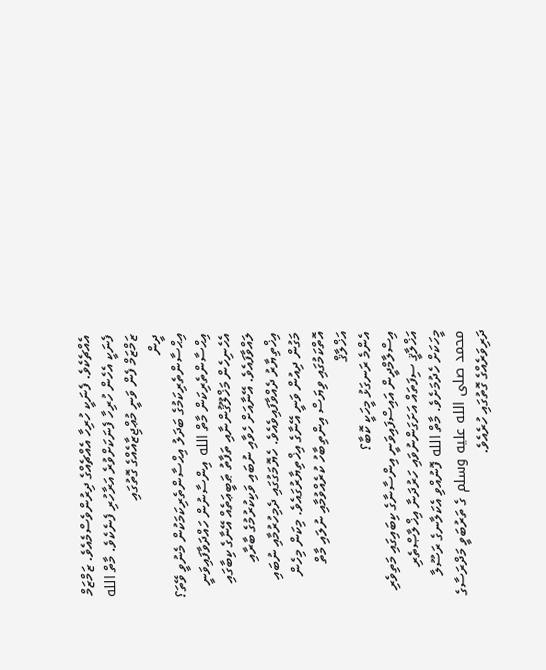އެއްޗެކެވެ. ފެނަކީ ހުރިހާ އެއްޗެއްގެ ދިރުންވެސްމެއެވެ. ޒަމްޒަމް ފެނަކީ އެހެން ހުރިހާ ފެނަކަށްވުރެ އަރާހުރި ފެނެކެވެ. މާތް الله ޒަމްޒަމް ފެން ވަނީ މުޢްޖިޒާއެއްގެ ގޮތުގައި
ދީން
އިޙްސާންތެރިކަމުގެ ބަދަލު އިޙްސާންތެރިކަމަކުން މެނުވީ ވޭތަ؟
އިޙްސާންތެރިކަން މާތް الله އިންސާނުން ހައްދަވާފައިވަނީ އެހެނިހެން މަޚްލޫޤުންނާއި ތަފާތު ޠަބީޢަތެއް އޭނާގެ ކިބާގައި ލައްވާފައެވެ. އޭނާއަށް ހެވާއި ނުބައި ވަކިކުރުމުގެ ބާރާއި އިޚްތިޔާރު ދެއްވާފައިވެއެވެ. ހެޔޮމަގުގައި ދެމިހުރުމާއި ނުބައި މަގުން ދިއުން ވަނީ އޭނާގެ އިޚްތިޔާރުގައެވެ. މިކަން މިހެން އޮތްކަމުގައި ވިޔަސް އިންތިބާހު ކުރެއްވުމާއި ނުލައި މާތް
އަޚްލާޤް
އެންމެ ރަނގަޅު މީހަކީ ކޮބާ؟
އިސްލާމްދީން އައިސްފައިވަނީ އިންސާނާގެ ކިބައިގައި މަތިވެރި އަޚްލާޤީ ސިފަތައް އަށަގަންނުވައި ހަރުދަނާ އިޚްލާޞްތެރި މީހަކަށް ހެދުމަށެވެ. މާތް الله ފޮނުއްވި އެކަލާނގެ ރަސޫލާ محمد صلى الله عليه وسلم ގެ ތަރުބަވީ މަދްރަސާގެ ދަރިވަރެއްގެ ގޮތުގައި ހުރެއެވެ.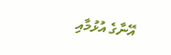އޭނާގެ އުޅުމާއި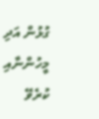ގުޅުން އަދި މީހުންނާއި ކުރެވޭ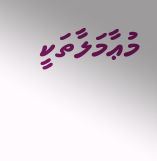މުޢާމަލާތަކީ